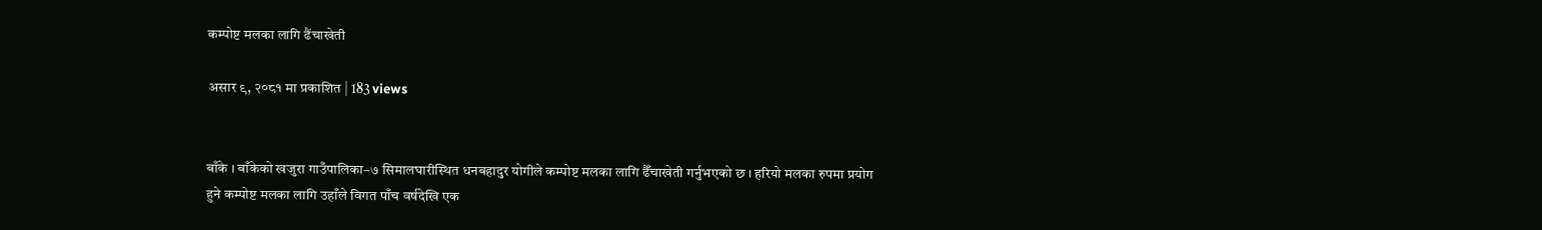कम्पोष्ट मलका लागि ढैंचाखेती

असार ९, २०८१ मा प्रकाशित | 183 views


बाँके । बाँकेको खजुरा गाउँपालिका–७ सिमालघारीस्थित धनबहादुर योगीले कम्पोष्ट मलका लागि ढैँचाखेती गर्नुभएको छ । हरियो मलका रुपमा प्रयोग हुने कम्पोष्ट मलका लागि उहाँले विगत पाँच वर्षदेखि एक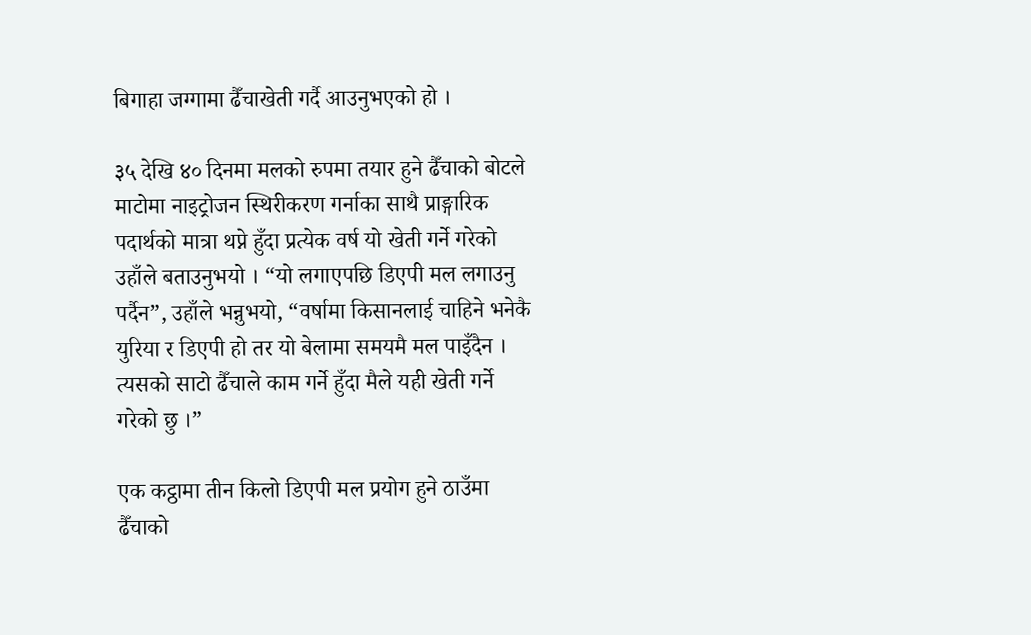बिगाहा जग्गामा ढैँचाखेती गर्दै आउनुभएको हो ।

३५ देखि ४० दिनमा मलको रुपमा तयार हुने ढैँचाको बोटले माटोमा नाइट्रोजन स्थिरीकरण गर्नाका साथै प्राङ्गारिक पदार्थको मात्रा थप्ने हुँदा प्रत्येक वर्ष यो खेती गर्ने गरेको उहाँले बताउनुभयो । “यो लगाएपछि डिएपी मल लगाउनु पर्दैन”, उहाँले भन्नुभयो, “वर्षामा किसानलाई चाहिने भनेकै युरिया र डिएपी हो तर यो बेलामा समयमै मल पाइँदैन । त्यसको साटो ढैँचाले काम गर्ने हुँदा मैले यही खेती गर्ने गरेको छु ।”

एक कट्ठामा तीन किलो डिएपी मल प्रयोग हुने ठाउँमा ढैँचाको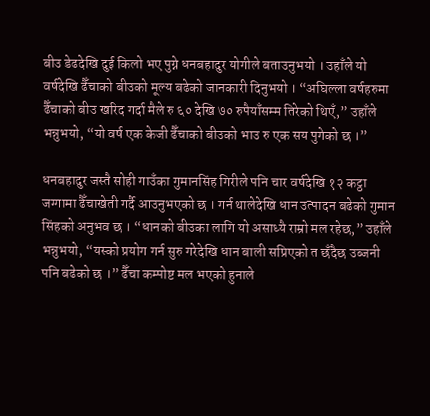बीउ डेढदेखि दुई किलो भए पुग्ने धनबहादुर योगीले बताउनुभयो । उहाँले यो वर्षदेखि ढैँचाको बीउको मूल्य बढेको जानकारी दिनुभयो । “अघिल्ला वर्षहरुमा ढैँचाको बीउ खरिद गर्दा मैले रु ६० देखि ७० रुपैयाँसम्म तिरेको थिएँ,” उहाँले भन्नुभयो, “यो वर्ष एक केजी ढैँचाको बीउको भाउ रु एक सय पुगेको छ ।”

धनबहादुर जस्तै सोही गाउँका गुमानसिंह गिरीले पनि चार वर्षदेखि १२ कट्ठा जग्गामा ढैँचाखेती गर्दै आउनुभएको छ । गर्न थालेदेखि धान उत्पादन बढेको गुमान सिंहको अनुभव छ । “धानको बीउका लागि यो असाध्यै राम्रो मल रहेछ,” उहाँले भन्नुभयो, “यस्को प्रयोग गर्न सुरु गरेदेखि धान बाली सप्रिएको त छँदैछ उब्जनी पनि बढेको छ ।” ढैँचा कम्पोष्ट मल भएको हुनाले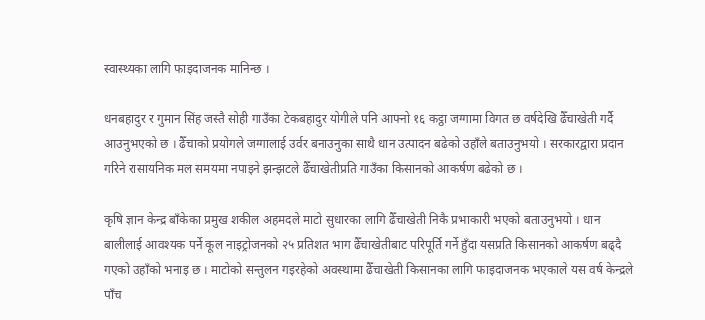स्वास्थ्यका लागि फाइदाजनक मानिन्छ ।

धनबहादुर र गुमान सिंह जस्तै सोही गाउँका टेकबहादुर योगीले पनि आफ्नो १६ कट्ठा जग्गामा विगत छ वर्षदेखि ढैँचाखेती गर्दै आउनुभएको छ । ढैँचाको प्रयोगले जग्गालाई उर्वर बनाउनुका साथै धान उत्पादन बढेको उहाँले बताउनुभयो । सरकारद्वारा प्रदान गरिने रासायनिक मल समयमा नपाइने झन्झटले ढैँचाखेतीप्रति गाउँका किसानको आकर्षण बढेको छ ।

कृषि ज्ञान केन्द्र बाँकेका प्रमुख शकील अहमदले माटो सुधारका लागि ढैँचाखेती निकै प्रभाकारी भएको बताउनुभयो । धान बालीलाई आवश्यक पर्ने कूल नाइट्रोजनको २५ प्रतिशत भाग ढैँचाखेतीबाट परिपूर्ति गर्ने हुँदा यसप्रति किसानको आकर्षण बढ्दै गएको उहाँको भनाइ छ । माटोको सन्तुलन गइरहेको अवस्थामा ढैँचाखेती किसानका लागि फाइदाजनक भएकाले यस वर्ष केन्द्रले पाँच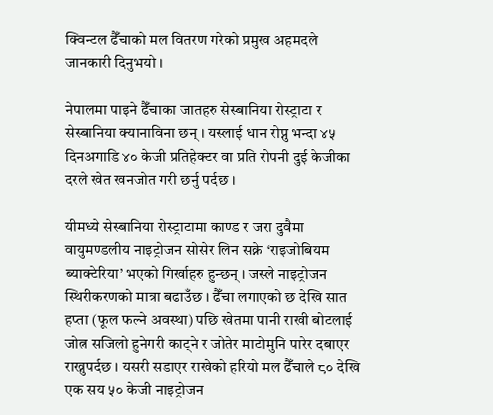क्विन्टल ढैँचाको मल वितरण गरेको प्रमुख अहमदले जानकारी दिनुभयो ।

नेपालमा पाइने ढैँचाका जातहरु सेस्बानिया रोस्ट्राटा र सेस्बानिया क्यानाविना छन् । यस्लाई धान रोप्नु भन्दा ४५ दिनअगाडि ४० केजी प्रतिहेक्टर वा प्रति रोपनी दुई केजीका दरले खेत खनजोत गरी छर्नु पर्दछ ।

यीमध्ये सेस्बानिया रोस्ट्राटामा काण्ड र जरा दुवैमा वायुमण्डलीय नाइट्रोजन सोसेर लिन सक्ने ‘राइजोबियम ब्याक्टेरिया’ भएको गिर्खाहरु हुन्छन् । जस्ले नाइट्रोजन स्थिरीकरणको मात्रा बढाउँछ । ढैँचा लगाएको छ देखि सात हप्ता (फूल फल्ने अवस्था) पछि खेतमा पानी राखी बोटलाई जोत्न सजिलो हुनेगरी काट्ने र जोतेर माटोमुनि पारेर दबाएर राख्नुपर्दछ । यसरी सडाएर राखेको हरियो मल ढैँचाले ८० देखि एक सय ५० केजी नाइट्रोजन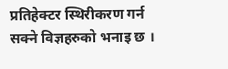प्रतिहेक्टर स्थिरीकरण गर्न सक्ने विज्ञहरुको भनाइ छ ।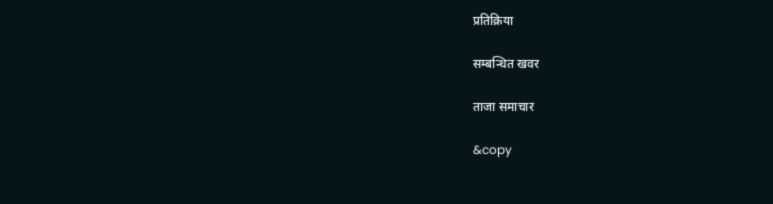प्रतिक्रिया

सम्बन्धित खवर

ताजा समाचार

&copy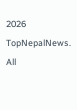2026 TopNepalNews. All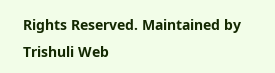Rights Reserved. Maintained by Trishuli Web